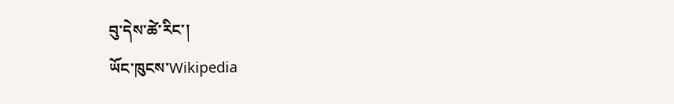བུ་དེས་ཚེ་རིང་།
ཡོང་ཁུངས་Wikipedia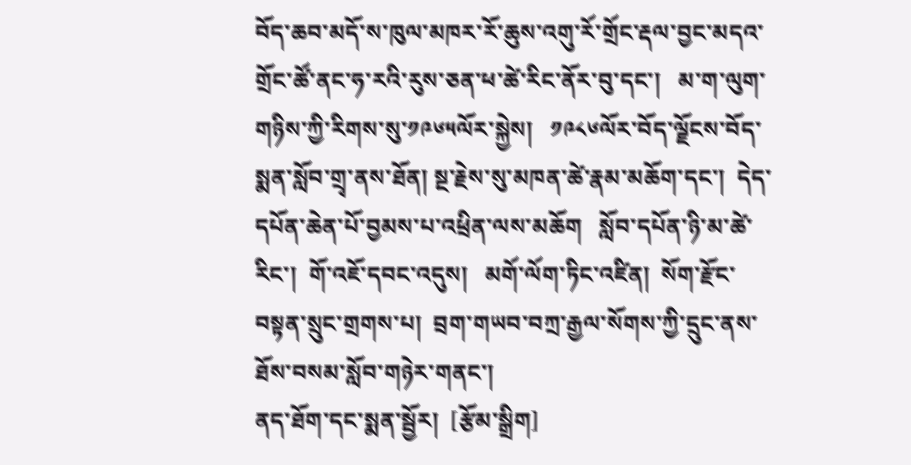བོད་ཆབ་མདོ་ས་ཁུལ་མཁར་རོ་ཆུས་འགུ་རོ་གྲོང་རྡལ་བྱང་མདའ་གྲོང་ཚོ་ནང་ཧ་རའི་རུས་ཅན་ཕ་ཚེ་རིང་ནོར་བུ་དང་།   མ་ག་ལུག་གཉིས་ཀྱི་རིགས་སུ་༡༩༦༥ལོར་སྐྱེས།   ༡༩༨༦ལོར་བོད་ལྗོངས་བོད་སྨན་སློབ་གྲྭ་ནས་ཐོན། སྔ་རྗེས་སུ་མཁན་ཚེ་རྣམ་མཆོག་དང་།  དེད་དཔོན་ཆེན་པོ་བྱམས་པ་འཕྲིན་ལས་མཆོག   སློབ་དཔོན་ཉི་མ་ཚེ་རིང་།  གོ་འཇོ་དབང་འདུས།   མགོ་ལོག་ཏིང་འཛིན།  སོག་རྫོང་བསྟན་སྲུང་གྲགས་པ།  བྲག་གཡབ་བཀྲ་རྒྱལ་སོགས་ཀྱི་དྲུང་ནས་ཐོས་བསམ་སློབ་གཉེར་གནང་།
ནད་ཐོག་དང་སྨན་སྦྱོར།  [རྩོམ་སྒྲིག]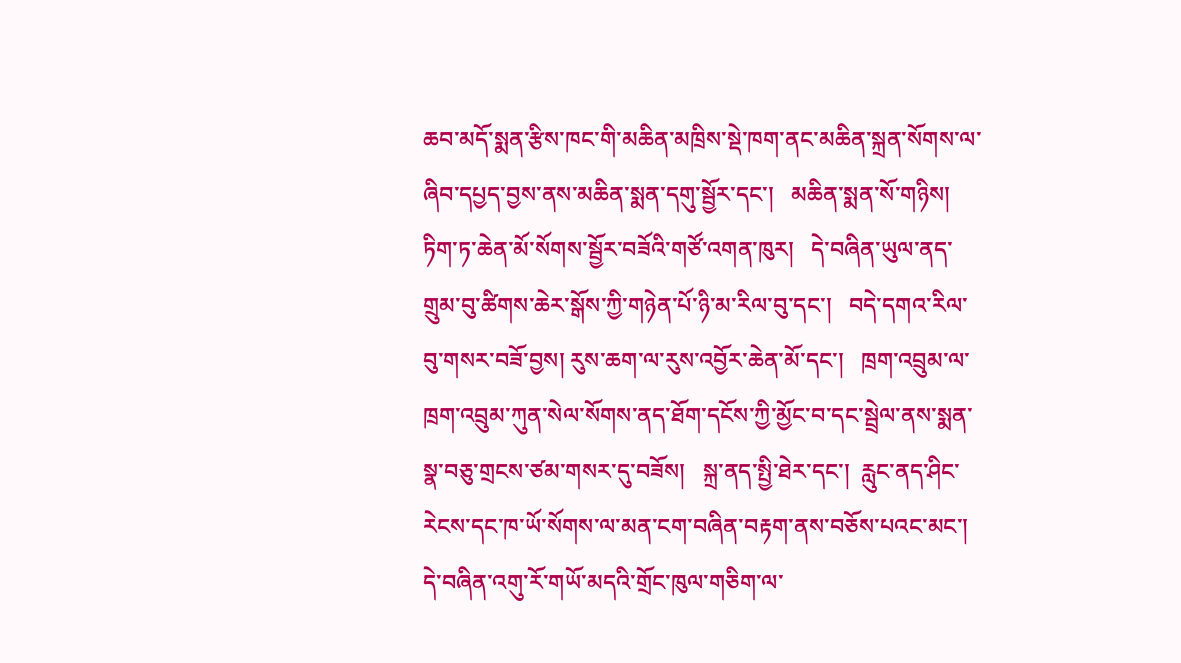ཆབ་མདོ་སྨན་རྩིས་ཁང་གི་མཆིན་མཁྲིས་སྡེ་ཁག་ནང་མཆིན་སྐྲན་སོགས་ལ་ཞིབ་དཔྱད་བྱས་ནས་མཆིན་སྨན་དགུ་སྦྱོར་དང་།   མཆིན་སྨན་སོ་གཉིས།   ཏིག་ཏ་ཆེན་མོ་སོགས་སྦྱོར་བཟོའི་གཙོ་འགན་ཁུར།   དེ་བཞིན་ཡུལ་ནད་གྲུམ་བུ་ཚིགས་ཆེར་སྒོས་ཀྱི་གཉེན་པོ་ཉི་མ་རིལ་བུ་དང་།   བདེ་དགའ་རིལ་བུ་གསར་བཟོ་བྱས། རུས་ཆག་ལ་རུས་འབྱོར་ཆེན་མོ་དང་།   ཁྲག་འབྲུམ་ལ་ཁྲག་འབྲུམ་ཀུན་སེལ་སོགས་ནད་ཐོག་དངོས་ཀྱི་མྱོང་བ་དང་སྦྲེལ་ནས་སྨན་སྣ་བཅུ་གྲངས་ཙམ་གསར་དུ་བཟོས།   སྐྲ་ནད་སྤྱི་ཐེར་དང་།  རླུང་ནད་ཤིང་རེངས་དང་ཁ་ཡོ་སོགས་ལ་མན་ངག་བཞིན་བརྟག་ནས་བཅོས་པའང་མང་།   དེ་བཞིན་འགུ་རོ་གཡོ་མདའི་གྲོང་ཁུལ་གཅིག་ལ་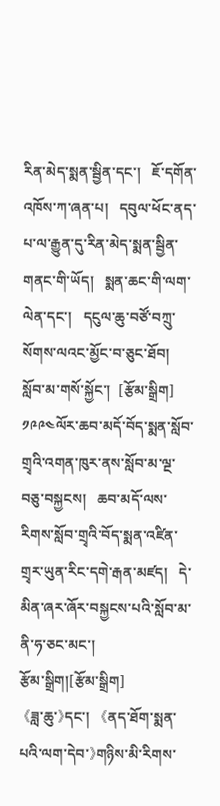རིན་མེད་སྨན་སྦྱིན་དང་།   ཇོ་དགོན་འཁོས་ཀ་ཞན་པ།   དབུལ་ཕོང་ནད་པ་ལ་རྒྱུན་དུ་རིན་མེད་སྨན་སྦྱིན་གནང་གི་ཡོད།   སྨན་ཆང་གི་ལག་ལེན་དང་།   དངུལ་ཆུ་བཙོ་བཀྲུ་སོགས་ལའང་མྱོང་བ་ཅུང་ཐོབ།
སློབ་མ་གསོ་སྐྱོང་།  [རྩོམ་སྒྲིག]
༡༩༩༤ལོར་ཆབ་མདོ་བོད་སྨན་སློབ་གྲྭའི་འགན་ཁུར་ནས་སློབ་མ་ལྔ་བཅུ་བསྐྱངས།   ཆབ་མདོ་ལས་རིགས་སློབ་གྲྭའི་བོད་སྨན་འཛིན་གྲྭར་ཡུན་རིང་དགེ་རྒན་མཛད།   དེ་མིན་ཞར་ཞོར་བསྐྱངས་པའི་སློབ་མ་ནི་ཧ་ཅང་མང་།
རྩོམ་སྒྲིག།[རྩོམ་སྒྲིག]
 《ཟླ་ཆུ་》དང་།   《ནད་ཐོག་སྨན་པའི་ལག་དེབ་》གཉིས་མི་རིགས་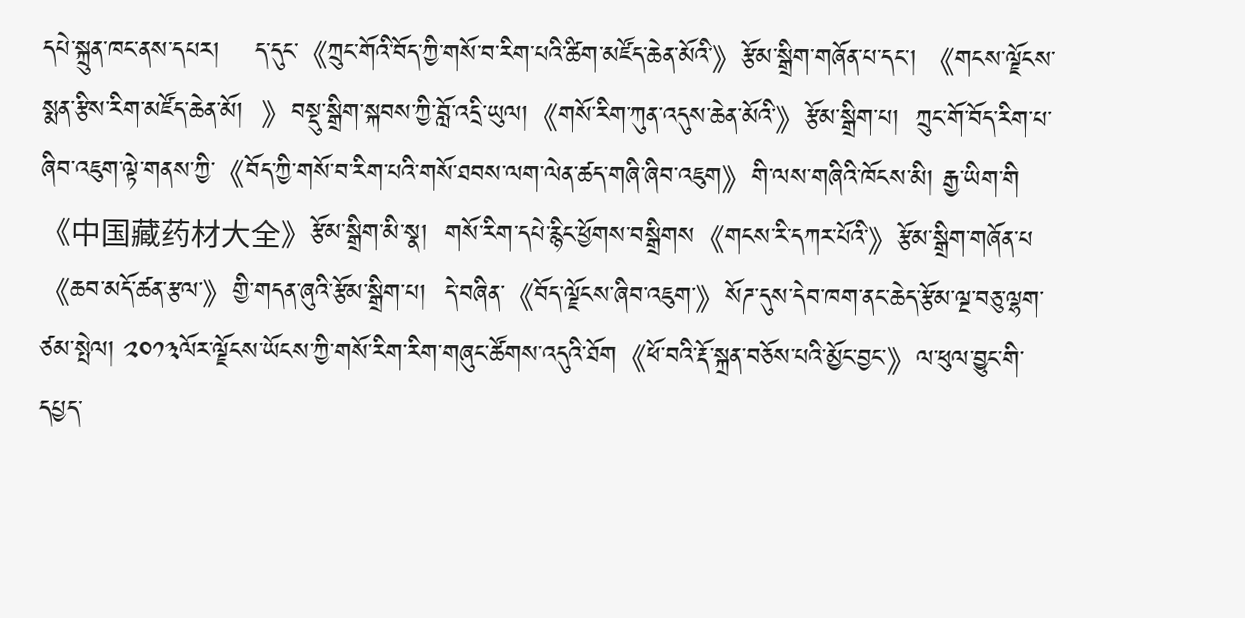དཔེ་སྐྲུན་ཁང་ནས་དཔར།    ད་དུང་《ཀྲུང་གོའི་བོད་ཀྱི་གསོ་བ་རིག་པའི་ཚིག་མཛོད་ཆེན་མོའི་》རྩོམ་སྒྲིག་གཞོན་པ་དང་། 《གངས་ལྗོངས་སྨན་རྩིས་རིག་མཛོད་ཆེན་མོ།  》བསྡུ་སྒྲིག་སྐབས་ཀྱི་བློ་འདྲི་ཡུལ།《གསོ་རིག་ཀུན་འདུས་ཆེན་མོའི་》རྩོམ་སྒྲིག་པ།  ཀྲུང་གོ་བོད་རིག་པ་ཞིབ་འཇུག་ལྟེ་གནས་ཀྱི་《བོད་ཀྱི་གསོ་བ་རིག་པའི་གསོ་ཐབས་ལག་ལེན་ཚད་གཞི་ཞིབ་འཇུག》གི་ལས་གཞིའི་ཁོངས་མི། རྒྱ་ཡིག་གི《中国藏药材大全》རྩོམ་སྒྲིག་མི་སྣ།  གསོ་རིག་དཔེ་རྙིང་ཕྱོགས་བསྒྲིགས《གངས་རི་དཀར་པོའི་》རྩོམ་སྒྲིག་གཞོན་པ 《ཆབ་མདོ་ཚན་རྩལ་》གྱི་གདན་ཞུའི་རྩོམ་སྒྲིག་པ།  དེ་བཞིན་《བོད་ལྗོངས་ཞིབ་འཇུག་》སོཌ་དུས་དེབ་ཁག་ནང་ཆེད་རྩོམ་ལྔ་བཅུ་ལྷག་ཙམ་སྤེལ། ༢༠༡༣ལོར་ལྗོངས་ཡོངས་ཀྱི་གསོ་རིག་རིག་གཞུང་ཚོགས་འདུའི་ཐོག《ཕོ་བའི་རྡོ་སྐྲན་བཅོས་པའི་མྱོང་བྱང་》ལ་ཕུལ་བྱུང་གི་དཔྱད་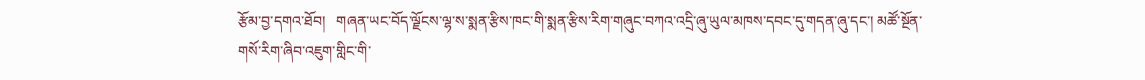རྩོམ་བྱ་དགའ་ཐོབ།   གཞན་ཡང་བོད་ལྗོངས་ལྷ་ས་སྨན་རྩིས་ཁང་གི་སྨན་རྩིས་རིག་གཞུང་བཀའ་འདྲི་ཞུ་ཡུལ་མཁས་དབང་དུ་གདན་ཞུ་དང་། མཚོ་སྔོན་གསོ་རིག་ཞིབ་འཇུག་གླིང་གི་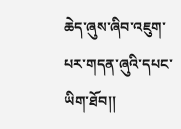ཆེད་ཞུས་ཞིབ་འཇུག་པར་གདན་ཞུའི་དཔང་ཡིག་ཐོབ།།